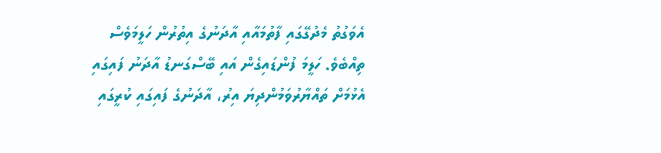އެވަގުތު މެދުގޭގައި ފާތުމައާއި އާދަނުގެ އިތުރުން ހަލީމަވެސް ތިއްބެވެ. ހަލީމަ ފުންޑައިގެން އައި ބޭސްގަނޑު އާދަނު ފައިގައި އެޅުމަށް ތައްޔާރުވަމުންދިޔަ އިރު، އާދަނުގެ ފައިގައި ކުރީގައި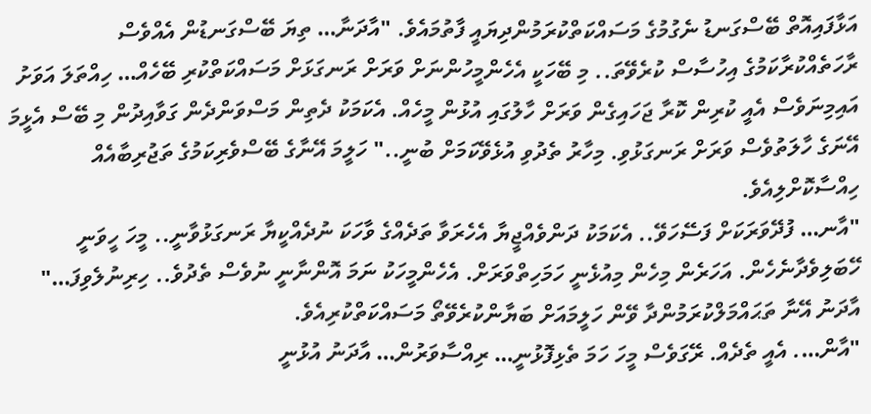އަޅާފައިއޮތް ބޭސްގަނޑު ނެގުމުގެ މަސައްކަތްކުރަމުންދިޔައީ ފާތުމައެވެ. "އާދަނާ… ތިޔަ ބޭސްގަނޑުން އެއްވެސް ރާހަތެއްކުރާކަމުގެ އިހުސާސް ކުރެވޭތަ.. މި ބޭހަކީ އެހެންމީހުންނަށް ވަރަށް ރަނގަޅަށް މަސައްކަތްކުރި ބޭހެއް… ހިއްތަލަ އަވަށު އައިމިނަވެސް އެއީ ކުރިން ކޮރާ ޖަހައިގެން ވަރަށް ހާލުގައި އުޅުން މީހެއް. އެކަމަކު ދެތިން މަސްވަންދެން ގަވާއިދުން މި ބޭސް އެޅީމަ އޭނަގެ ހާލަތުވެސް ވަރަށް ރަނގަޅުވި. މިހާރު ތެދުވި އުޅެވޭކަމަށް ބުނީ.." ހަލީމަ އޭނާގެ ބޭސްވެރިކަމުގެ ތަޖުރިބާއެއް ހިއްސާކޮށްލިއެވެ.
"އާނ… ފުދޭވަރަކަށް ފަސޭހަވޭ.. އެކަމަކު ދަންވެއްޖީޔާ އެހެރަވާ ތަދެއްގެ ވާހަކަ ނުދެއްކީޔާ ރަނގަޅުވާނީ.. މީހަ ހީވަނީ ހޭބަލިވެދާނެހެން. އަހަރެން މިހެން މިއުޅެނީ ހަމަހިތްވަރަށް. އެހެންމީހަކު ނަމަ އޮންނާނީ ނުވެސް ތެދުވެ.. ހިރިނުލެވިފަ…" އާދަނު އޭނާ ތަޙައްމަލްކުރަމުންދާ ވޭން ހަލީމައަށް ބަޔާންކުރެވޭތޯ މަސައްކަތްކުރިއެވެ.
"އާން…. އެއީ ތެދެއް. ރޭގަވެސް މީހަ ހަމަ ތެޅިފޮޅުނީ… ރިއްސާވަރުން… އާދަނު އުޅުނީ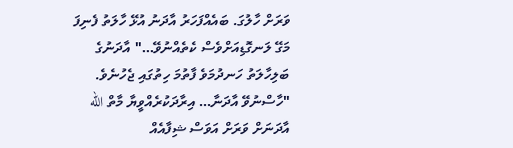ވަރަށް ހާލުގަ. ބައެއްފަހަރު އާދަނު އުޅޭ ހާލަތު ފެނިފަ މަގޭ ލަނގޮޑިއަށްވެސް ކެތެއްނުވޭ…" އާދަނުގެ ބަލިހާލަތު ހަނދުމަވެ ފާތުމަ ހިތުގައި ޖެހުނެވެ.
"ހާސްނުވޭ އާދަނާ… އިރާދަކުރެއްވީޔާ މާތް الله އާދަނަށް ވަރަށް އަވަސް ޝިފާއެއް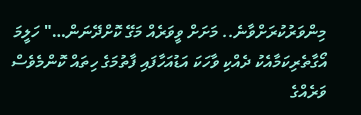މިންވަރުކުރަށްވާނެ.. މަށަށް ވީވަރެއް މަގޭ ކޮށްދޭނަން…" ހަލީމަ އޯގާތެރިކަމާއެކު ދެއްކި ވާހަކަ އަޑުއަހާފައި ފާތުމަގެ ހިތައް ކޮންމެވެސް ވަރެއްގެ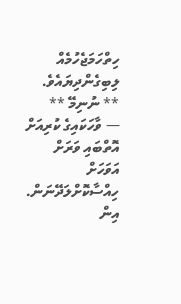ހިތްހަމަޖެހުމެއް ލިބިގެންދިޔައެވެ.
** ނުނިމޭ **
— ވާހަކައިގެ ކުރިއަށް އޮތްބައި ވަރަށް އަވަހަށް ހިއްސާކޮށްލަދޭނަން. އިން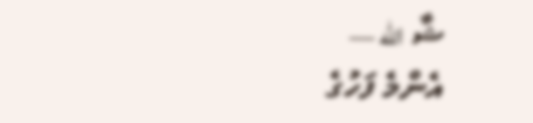ޝާ الله —
އެންމެ ފަހުގެ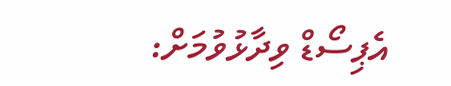އެޕިސޯޑް ވިދާޅުވުމަށް: